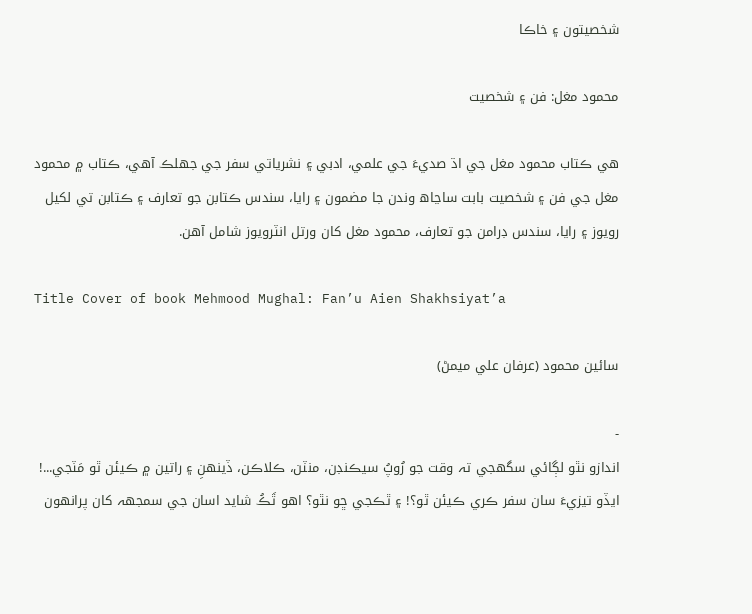شخصيتون ۽ خاڪا

محمود مغل: فن ۽ شخصيت

ھي ڪتاب محمود مغل جي اڌ صديءَ جي علمي، ادبي ۽ نشرياتي سفر جي جهلڪ آھي، ڪتاب ۾ محمود مغل جي فن ۽ شخصيت بابت ساڃاھ وندن جا مضمون ۽ رايا، سندس ڪتابن جو تعارف ۽ ڪتابن تي لکيل رويوز ۽ رايا، سندس ڊرامن جو تعارف، محمود مغل کان ورتل انٽرويوز شامل آھن.

Title Cover of book Mehmood Mughal: Fan’u Aien Shakhsiyat’a

سائين محمود (عرفان علي ميمڻ)

-
اندازو نٿو لڳائي سگهجي تہ وقت جو رُوپُ سيڪنڊن، منٽن، ڪلاڪن، ڏينھنِ ۽ راتين ۾ ڪيئن ٿو مَٽجي...! ايڏو تيزيءَ سان سفر ڪري ڪيئن ٿو؟! ۽ ٿڪجي ڇو نٿو؟ اهو ٿَڪُ شايد اسان جي سمجهہ کان پرانھون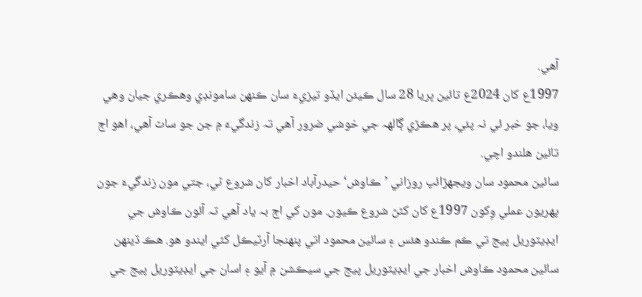آهي.
1997ع کان 2024ع تائين ڀريا 28 سال ڪيئن ايڏو تيزيءَ سان ڪنھن سامونڊي وهڪري جيان وهي ويا، جو خبر ئي نہ پئي، پر هڪڙي ڳالھہ جي خوشي ضرور آهي تہ زندگيءَ ۾ جن جو ساٿ آهي، اهو اڄ تائين هلندو اچي.
سائين محمود سان ويجهڙائپ روزاني ’ڪاوش‘ حيدرآباد اخبار کان شروع ٿي، جتي مون زندگيءَ جون پھريون عملي وِکون 1997ع کان کڻڻ شروع ڪيون. مون کي اڄ بہ ياد آهي تہ آئون ڪاوش جي ايڊيٽوريل پيج تي ڪم ڪندو هئس ۽ سائين محمود اتي پنھنجا آرٽيڪل کڻي ايندو هو. هڪ ڏينھن سائين محمود ڪاوش اخبار جي ايڊيٽوريل پيج جي سيڪشن ۾ آيو ۽ اسان جي ايڊيٽوريل پيج جي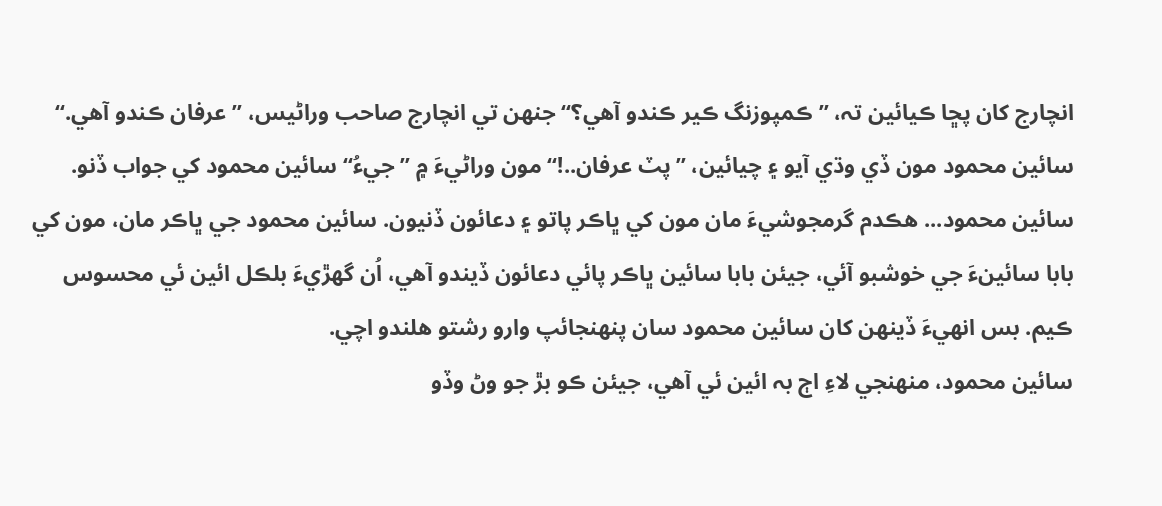انچارج کان پڇا ڪيائين تہ، ”ڪمپوزنگ ڪير ڪندو آهي؟“ جنھن تي انچارج صاحب وراڻيس، ”عرفان ڪندو آھي.“ سائين محمود مون ڏي وڌي آيو ۽ چيائين، ”پٽ عرفان..!“ مون وراڻيءَ ۾ ”جيءُ“ سائين محمود کي جواب ڏنو. سائين محمود... هڪدم گرمجوشيءَ مان مون کي ڀاڪر پاتو ۽ دعائون ڏنيون. سائين محمود جي ڀاڪر مان، مون کي بابا سائينءَ جي خوشبو آئي، جيئن بابا سائين ڀاڪر پائي دعائون ڏيندو آهي، اُن گهڙيءَ بلڪل ائين ئي محسوس ڪيم. بس انھيءَ ڏينھن کان سائين محمود سان پنھنجائپ وارو رشتو هلندو اچي.
سائين محمود، منھنجي لاءِ اڄ بہ ائين ئي آهي، جيئن ڪو بڙ جو وڻ وڏو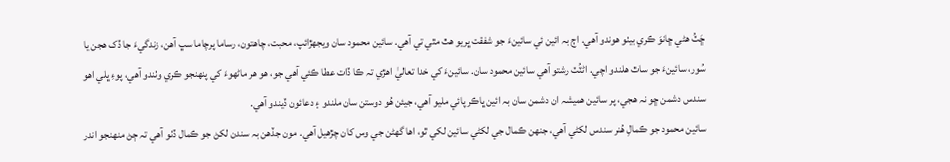ڇَٽُ هڻي ڇانوَ ڪري بيٺو هوندو آهي. اڄ بہ ائين ئي سائينءَ جو شفقت ڀريو هٿ مٿي تي آهي. سائين محمود سان ويجهڙائپ، محبت، چاهتون، رساما پرچاما سڀ آهن، زندگيءَ جا ڏک هجن يا سُور، سائينءَ جو ساٿ هلندو اچي. اڻٽُٽ رشتو آهي سائين محمود سان. سائينءَ کي خدا تعاليٰ اهڙي تہ ڪا ڏات عطا ڪئي آهي جو، هو هر ماڻھوءَ کي پنھنجو ڪري وٺندو آهي، پوءِ ڀلي اهو سندس دشمن ڇو نہ هجي، پر سائين هميشہ ان دشمن سان بہ ائين ڀاڪر پائي مليو آهي، جيئن هُو دوستن سان ملندو ۽ دعائون ڏيندو آهي.
سائين محمود جو ڪمالِ هُنر سندس لکڻي آهي، جنھن ڪمال جي لکڻي سائين لکي ٿو، اها گهڻن جي وس کان چڙهيل آهي. مون جڏهن بہ سندن لکڻ جو ڪمال ڏٺو آهي تہ ڄڻ منھنجو اندر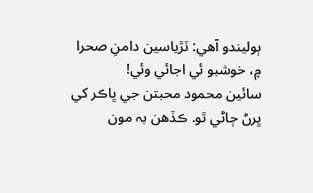ٻوليندو آهي: ٽڙياسين دامنِ صحرا ۾، خوشبو ئي اجائي وئي!
سائين محمود محبتن جي ڀاڪر کي ڀرڻ ڄاڻي ٿو. ڪڏهن بہ مون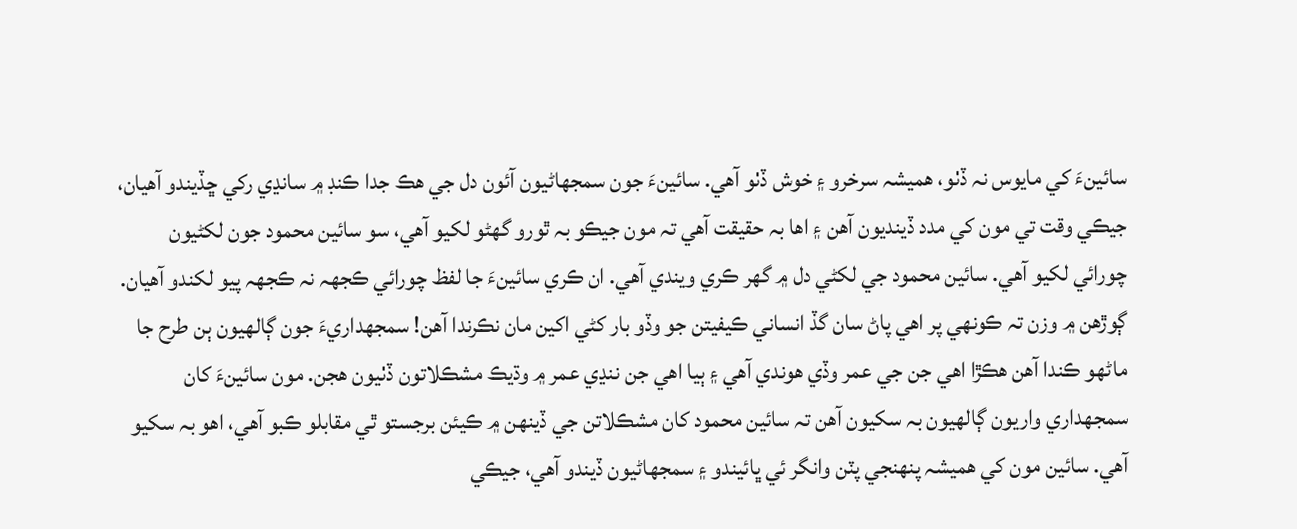سائينءَ کي مايوس نہ ڏٺو، هميشہ سرخرو ۽ خوش ڏٺو آهي. سائينءَ جون سمجهاڻيون آئون دل جي هڪ جدا ڪنڊ ۾ سانڍي رکي ڇڏيندو آهيان، جيڪي وقت تي مون کي مدد ڏينديون آهن ۽ اها بہ حقيقت آهي تہ مون جيڪو بہ ٿورو گهڻو لکيو آهي، سو سائين محمود جون لکڻيون چورائي لکيو آهي. سائين محمود جي لکڻي دل ۾ گهر ڪري ويندي آهي. ان ڪري سائينءَ جا لفظ چورائي ڪجهہ نہ ڪجهہ پيو لکندو آهيان.
ڳوڙهن ۾ وزن تہ ڪونھي پر اهي پاڻ سان گڏ انساني ڪيفيتن جو وڏو بار کڻي اکين مان نڪرندا آهن! سمجهداريءَ جون ڳالھيون ٻن طرح جا ماڻھو ڪندا آهن هڪڙا اهي جن جي عمر وڏي هوندي آهي ۽ ٻيا اهي جن ننڍي عمر ۾ وڌيڪ مشڪلاتون ڏٺيون هجن. مون سائينءَ کان سمجهداري واريون ڳالھيون بہ سکيون آهن تہ سائين محمود کان مشڪلاتن جي ڏينھن ۾ ڪيئن برجستو ٿي مقابلو ڪبو آهي، اهو بہ سکيو آهي. سائين مون کي هميشہ پنھنجي پٽن وانگر ئي ڀائيندو ۽ سمجهاڻيون ڏيندو آهي، جيڪي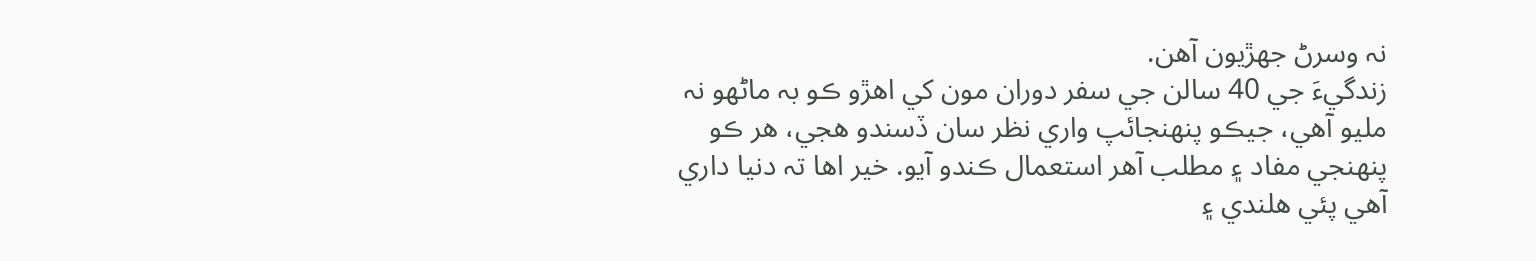نہ وسرڻ جھڙيون آهن.
زندگيءَ جي 40 سالن جي سفر دوران مون کي اهڙو ڪو بہ ماڻھو نہ مليو آهي، جيڪو پنھنجائپ واري نظر سان ڏسندو هجي، هر ڪو پنھنجي مفاد ۽ مطلب آهر استعمال ڪندو آيو. خير اها تہ دنيا داري آهي پئي هلندي ۽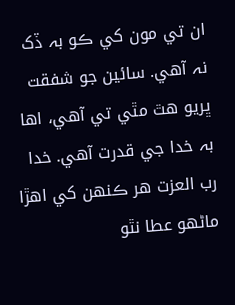ان تي مون کي ڪو بہ ڏک نہ آهي. سائين جو شفقت ڀريو هٿ مٿي تي آهي، اها بہ خدا جي قدرت آهي. خدا رب العزت هر ڪنھن کي اهڙا ماڻھو عطا نٿو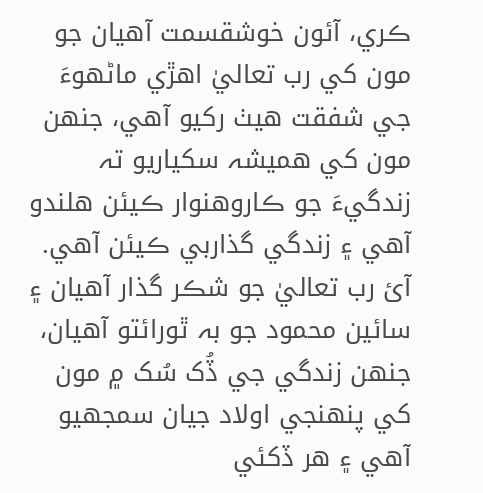ڪري، آئون خوشقسمت آهيان جو مون کي رب تعاليٰ اهڙي ماڻھوءَ جي شفقت هيٺ رکيو آهي، جنھن مون کي هميشہ سکياريو تہ زندگيءَ جو ڪاروهنوار ڪيئن هلندو آهي ۽ زندگي گذاربي ڪيئن آهي.
آئ رب تعاليٰ جو شڪر گذار آهيان ۽ سائين محمود جو بہ ٿورائتو آهيان، جنھن زندگي جي ڏُک سُک ۾ مون کي پنھنجي اولاد جيان سمجهيو آهي ۽ هر ڏکئي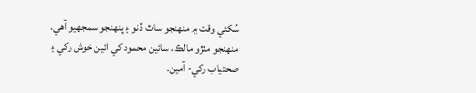سُکئي وقت ۾ منھنجو ساٿ ڏنو ۽ پنھنجو سمجهيو آهي. منھنجو مٺڙو مالڪ، سائين محمود کي ائين خوش رکي ۽ صحتياب رکي- آمين.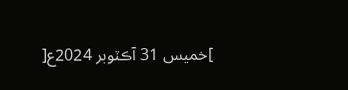]خميس 31 آڪٽوبر 2024ع[